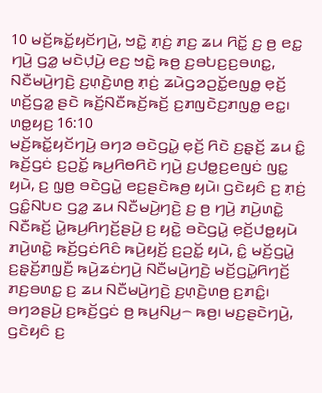10 ꤗꤢꤩ꤬ꤒꤢꤩ꤭ꤟꤢꤩꤚꤣꤧ꤬, ꤠꤢꤧ꤭ ꤊ꤫ꤢꤦ꤬ ꤊꤢ꤬ ꤘꤣ ꤖꤢꤩ꤭ ꤢ꤬ ꤥ꤬ ꤕꤢ꤭ ꤚꤣꤧ꤬ ꤞꤤ꤭ ꤗꤢꤧꤓ꤫ꤣꤧ꤬ ꤕꤢ꤬ ꤠꤢꤧ꤭ ꤒꤥ꤬ ꤢ꤬ꤋꤝꤢ꤬ꤢ꤬ꤋꤛꤢ꤭, ꤡꤢꤪꤗꤣꤧ꤬ꤚꤢꤧ꤬ ꤢ꤬ꤛ꤫ꤢꤧ꤬ꤛꤥ꤬ ꤊ꤫ꤢꤦ꤬ ꤘꤣꤧꤞꤤꤑꤢꤩ꤭ꤕꤜꤥ꤭ ꤕ꤫ꤢꤩ꤬ ꤛꤢꤩ꤬ꤞꤤ꤭ ꤔꤢꤧ ꤒꤢꤩ꤬ꤡꤢꤪꤒꤢꤩ꤬ꤒꤢꤩ꤬ ꤢ꤬ꤊꤜꤢꤧꤢ꤬ꤊꤜꤥ꤭ ꤕꤢ꤭꤯
ꤛꤥ꤭ꤟꤢ꤬ 16:10
ꤗꤢꤩ꤬ꤒꤢꤩ꤭ꤟꤢꤩꤚꤣꤧ꤬ ꤋꤚꤤ ꤋꤢꤧꤞꤣꤧ꤭ ꤕ꤫ꤢꤩ꤬ ꤖꤢꤧ ꤢ꤬ꤔ꤫ꤢꤩ꤬ ꤘꤣ ꤢꤨ꤭ ꤒꤢꤩ꤬ꤞꤢꤦ ꤢ꤬ꤑꤢꤩ꤭ ꤒꤣ꤬ꤖꤥꤖꤢꤧ ꤚꤣꤧ꤬ ꤢ꤬ꤓꤥ꤭ꤢ꤬ꤕꤜꤢꤦ ꤜꤢ꤭ ꤟꤣꤧ, ꤢ꤬ ꤜ꤫ꤥ꤬ ꤋꤢꤧꤞꤣꤧ꤭ ꤕꤢ꤬ꤔꤢꤧꤒꤥ꤬ ꤟꤣꤧ꤯ ꤞꤢꤧꤟꤢꤨ ꤢ꤬ ꤊ꤫ꤢꤦ꤬ ꤞꤢꤨ꤭ꤡꤝꤢ ꤞꤤ꤭ ꤘꤣ ꤡꤢꤪꤗꤣꤧ꤬ꤚꤢꤧ꤬ ꤢ꤬ ꤥ꤬ ꤚꤣꤧ꤬ ꤊꤣꤧ꤬ꤛꤢꤧ꤭ ꤡꤢꤪꤒꤢꤩ꤬ ꤣꤧ꤭ꤒꤣ꤬ꤖꤚꤢꤩ꤬ꤔꤣꤧ꤬ ꤢ꤬ ꤟꤢꤧ꤭ ꤋꤢꤧꤞꤣꤧ꤭ ꤕ꤫ꤢꤩ꤬ꤓꤥ꤭ꤟꤣꤧ ꤊꤣꤧ꤬ꤛꤢꤧ꤭ ꤒꤢꤩ꤬ꤞꤢꤦꤖꤢꤨ ꤒꤣꤧ꤬ꤟꤢꤩ꤬ ꤢ꤬ꤑꤢꤩ꤭ ꤟꤣꤧ, ꤢꤨ꤭ ꤗꤢꤩ꤬ꤞꤣꤧ꤭ ꤢ꤬ꤔ꤫ꤢꤩ꤬ꤊꤜ꤫ꤢꤪ꤬ ꤒꤣꤧ꤬ꤘꤢꤦꤚꤣꤧ꤬ ꤡꤢꤪꤗꤣꤧ꤬ꤚꤢꤧ꤬ ꤗꤢꤩ꤬ꤞꤣꤧ꤭ꤖꤚꤢꤩ꤬ ꤊꤢ꤬ꤋꤛꤢ꤭ ꤢ꤬ ꤘꤣ ꤡꤢꤪꤗꤣꤧ꤬ꤚꤢꤧ꤬ ꤢ꤬ꤛ꤫ꤢꤧ꤬ꤛꤥ꤬ ꤢ꤬ꤊꤢꤨ꤭꤯
ꤋꤚꤤꤔꤣꤧ꤬ ꤢ꤬ꤒꤢꤩ꤬ꤞꤢꤦ ꤥ꤬ ꤒꤣ꤬ꤡꤣ꤬꤮ ꤒꤥ꤬꤯ ꤗꤢ꤬ꤔꤢꤧꤚꤣꤧ꤬, ꤞꤢꤧꤟꤢꤨ ꤢ꤬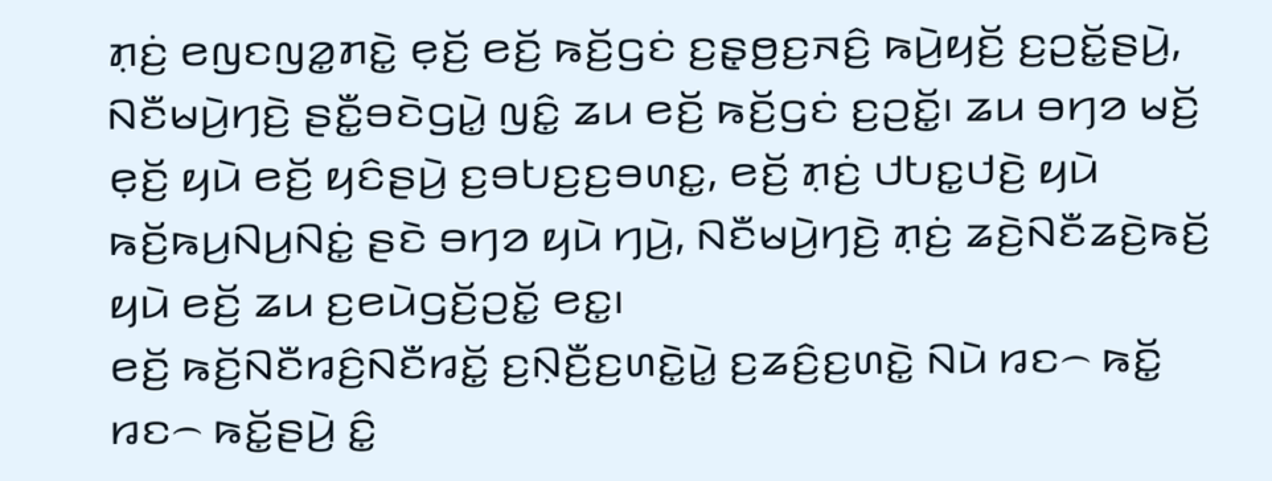ꤊ꤫ꤢꤦ꤬ ꤕꤜꤢꤜꤤ꤭ꤊꤢꤧ꤭ ꤕ꤫ꤢꤩ꤬ ꤕꤢꤩ꤬ ꤒꤢꤩ꤬ꤞꤢꤦ ꤢ꤬ꤔ꤫ꤥ꤬ꤢ꤬ꤏꤢꤨ꤬ ꤒꤣꤧ꤬ꤟꤢꤩ꤬ ꤢ꤬ꤑꤢꤩ꤭ꤔꤣꤧ꤬, ꤡꤢꤪꤗꤣꤧ꤬ꤚꤢꤧ꤬ ꤔꤢꤪ꤭ꤋꤢꤧꤞꤣꤧ꤭ ꤜꤢꤨ꤭ ꤘꤣ ꤕꤢꤩ꤬ ꤒꤢꤩ꤬ꤞꤢꤦ ꤢ꤬ꤑꤢꤩ꤭꤯ ꤘꤣ ꤋꤚꤤ ꤗꤢꤩ꤬ ꤕ꤫ꤢꤩ꤬ ꤟꤣꤧ ꤕꤢꤩ꤬ ꤟꤢꤨꤔꤣꤧ꤬ ꤢ꤬ꤋꤝꤢ꤬ꤢ꤬ꤋꤛꤢ꤭, ꤕꤢꤩ꤬ ꤊ꤫ꤢꤦ꤬ ꤓꤝꤢ꤭ꤓꤢꤧ꤬ ꤟꤣꤧ ꤒꤢꤩ꤬ꤒꤣ꤬ꤡꤣ꤬ꤡꤢꤦ꤭ ꤔꤢꤧ ꤋꤚꤤ ꤟꤣꤧ ꤚꤣꤧ꤬, ꤡꤢꤪꤗꤣꤧ꤬ꤚꤢꤧ꤬ ꤊ꤫ꤢꤦ꤬ ꤘꤢꤧ꤬ꤡꤢꤪꤘꤢꤧ꤬ꤒꤢꤩ꤬ ꤟꤣꤧ ꤕꤢꤩ꤬ ꤘꤣ ꤢ꤬ꤕꤣꤧꤞꤢꤩ꤬ꤑꤢꤩ꤭ ꤕꤢ꤭꤯
ꤕꤢꤩ꤬ ꤒꤢꤩ꤬ꤡꤢꤪꤙꤢꤨ꤬ꤡꤢꤪꤙꤢꤩ꤭ ꤢ꤬ꤡ꤫ꤢꤪ꤬ꤢ꤬ꤛꤢꤧ꤭ꤣꤧ꤭ ꤢ꤬ꤘꤢꤨ꤬ꤢ꤬ꤛꤢꤧ꤭ ꤡꤣꤧ ꤙꤢ꤮ ꤒꤢꤩ꤭ ꤙꤢ꤮ ꤒꤢꤩ꤭ꤔꤣꤧ꤬ ꤢꤨ꤭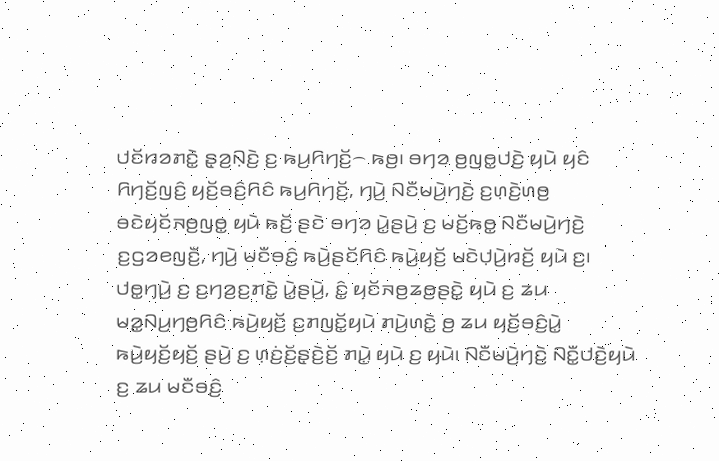ꤓꤢꤩꤙꤤꤊꤢꤧ꤭ ꤔ꤫ꤤ꤬ꤡ꤫ꤢꤧ꤬ ꤢ꤬ ꤒꤣ꤬ꤖꤚꤢꤩ꤬꤮ ꤒꤥ꤬꤯ ꤋꤚꤤ ꤥ꤬ꤜꤥ꤭ꤓꤢꤧ꤬ ꤟꤣꤧ ꤟꤢꤨ ꤖꤚꤢꤩ꤬ꤜꤢꤨ꤬ ꤟꤢꤩ꤬ꤋꤢꤨ꤬ꤖꤢꤨ ꤒꤣ꤬ꤖꤚꤢꤩ꤬, ꤚꤣꤧ꤬ ꤡꤢꤪꤗꤣꤧ꤬ꤚꤢꤧ꤬ ꤢ꤬ꤛ꤫ꤢꤧ꤬ꤛꤥ꤬ ꤋꤢꤧꤟꤢꤩꤏꤥ꤬ꤜꤥ꤭ ꤟꤣꤧ ꤒꤢꤩ꤬ ꤔꤢꤧ ꤋꤚꤤ ꤣꤧ꤭ꤔꤣꤧ꤬ ꤢ꤬ ꤗꤢꤩ꤬ꤒꤥ꤭ ꤡꤢꤪꤗꤣꤧ꤬ꤚꤢꤧ꤬ ꤢ꤬ꤞꤤꤕꤜꤢꤪ꤬, ꤚꤣꤧ꤬ ꤗꤢꤪꤋꤢꤨ꤬ ꤒꤣꤧ꤬ꤔꤢꤩꤖꤢꤨ ꤒꤣꤧ꤬ꤟꤢꤩ꤬ ꤗꤢꤧꤓ꤫ꤣꤧ꤬ꤙꤢꤩ꤬ ꤟꤣꤧ ꤢ꤬꤯ ꤓꤥ꤭ꤚꤣꤧ꤬ ꤢ꤬ ꤢ꤬ꤚꤤ꤬ꤢ꤬ꤊꤢꤧ꤭ ꤣꤧ꤭ꤔꤣꤧ꤬, ꤢꤨ꤭ ꤟꤢꤩꤏꤥ꤬ꤘꤥ꤬ꤔꤢꤧ꤭ ꤟꤣꤧ ꤢ꤬ ꤘꤣ ꤗꤤ꤭ꤡꤣ꤬ꤚꤥ꤬ꤖꤢꤨ ꤒꤣꤧ꤬ꤟꤢꤩ꤬ ꤢ꤬ꤊꤜꤢꤩ꤭ꤟꤣꤧ ꤊꤣꤧ꤬ꤛꤢꤧ꤭ ꤥ꤬ ꤘꤣ ꤟꤢꤩ꤬ꤋꤢꤨ꤬ꤣꤧ꤭ ꤒꤣꤧ꤬ꤟꤢꤩ꤬ꤟꤢꤩ꤬ ꤔꤣꤧ꤬ ꤢ꤬ ꤛ꤫ꤢꤦ꤬ꤢꤩ꤬ꤔ꤫ꤢꤧ꤬ꤢꤩ꤬ ꤊꤣꤧ꤭ ꤟꤣꤧ ꤢ꤬ ꤟꤣꤧ꤯ ꤡꤢꤪꤗꤣꤧ꤬ꤚꤢꤧ꤬ ꤡꤢꤪ꤭ꤓꤢꤧ꤬ꤟꤣꤧ ꤢ꤬ ꤘꤣ ꤗꤢꤪꤋꤢꤨ꤬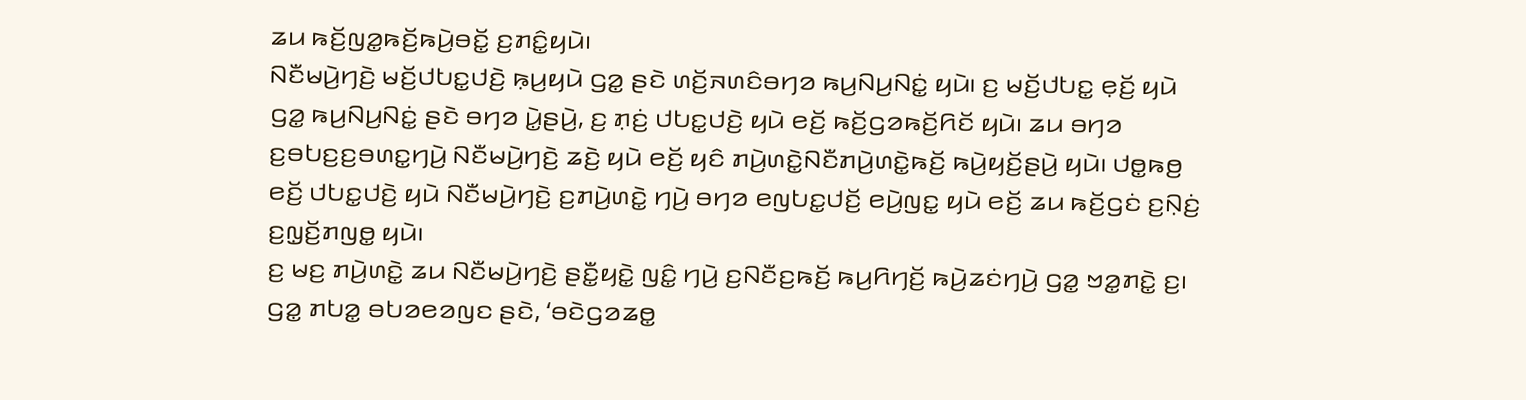ꤘꤣ ꤒꤢꤩ꤬ꤜꤤ꤭ꤒꤢꤩ꤬ꤒꤣꤧ꤬ꤋꤢꤩ꤭ ꤢ꤬ꤊꤢꤨ꤭ꤟꤣꤧ꤯
ꤡꤢꤪꤗꤣꤧ꤬ꤚꤢꤧ꤬ ꤗꤢꤩ꤬ꤓꤝꤢ꤭ꤓꤢꤧ꤬ ꤒ꤫ꤣ꤬ꤟꤣꤧ ꤞꤤ꤭ ꤔꤢꤧ ꤛꤢꤩ꤬ꤏꤛꤢꤨꤋꤚꤤ ꤒꤣ꤬ꤡꤣ꤬ꤡꤢꤦ꤭ ꤟꤣꤧ꤯ ꤢ꤬ ꤗꤢꤩ꤬ꤓꤝꤢ꤭ ꤕ꤫ꤢꤩ꤬ ꤟꤣꤧ ꤞꤤ꤭ ꤒꤣ꤬ꤡꤣ꤬ꤡꤢꤦ꤭ ꤔꤢꤧ ꤋꤚꤤ ꤣꤧ꤭ꤔꤣꤧ꤬, ꤢ꤬ ꤊ꤫ꤢꤦ꤬ ꤓꤝꤢ꤭ꤓꤢꤧ꤬ ꤟꤣꤧ ꤕꤢꤩ꤬ ꤒꤢꤩ꤬ꤞꤤꤒꤢꤩ꤬ꤖꤢꤩ ꤟꤣꤧ꤯ ꤘꤣ ꤋꤚꤤ ꤢ꤬ꤋꤝꤢ꤬ꤢ꤬ꤋꤛꤢ꤭ꤚꤣꤧ꤬ ꤡꤢꤪꤗꤣꤧ꤬ꤚꤢꤧ꤬ ꤘꤢꤧ꤬ ꤟꤣꤧ ꤕꤢꤩ꤬ ꤟꤢꤨ ꤊꤣꤧ꤬ꤛꤢꤧ꤭ꤡꤢꤪꤊꤣꤧ꤬ꤛꤢꤧ꤭ꤒꤢꤩ꤬ ꤒꤣꤧ꤬ꤟꤢꤩ꤬ꤔꤣꤧ꤬ ꤟꤣꤧ꤯ ꤓꤥ꤭ꤒꤥ꤬ ꤕꤢꤩ꤬ ꤓꤝꤢ꤭ꤓꤢꤧ꤬ ꤟꤣꤧ ꤡꤢꤪꤗꤣꤧ꤬ꤚꤢꤧ꤬ ꤢ꤬ꤊꤣꤧ꤬ꤛꤢꤧ꤭ ꤚꤣꤧ꤬ ꤋꤚꤤ ꤕꤜꤝꤢ꤭ꤓꤢꤩ꤬ ꤕꤣꤧ꤬ꤜꤢ꤭ ꤟꤣꤧ ꤕꤢꤩ꤬ ꤘꤣ ꤒꤢꤩ꤬ꤞꤢꤦ ꤢ꤬ꤡ꤫ꤢꤦ꤬ ꤢ꤬ꤜ꤫ꤢꤩ꤬ꤊꤜꤥ꤭ ꤟꤣꤧ꤯
ꤢ꤬ ꤗꤢ꤬ ꤊꤣꤧ꤬ꤛꤢꤧ꤭ ꤘꤣ ꤡꤢꤪꤗꤣꤧ꤬ꤚꤢꤧ꤬ ꤔꤢꤪ꤭ꤟꤢꤧ꤭ ꤜꤢꤨ꤭ ꤚꤣꤧ꤬ ꤢ꤬ꤡꤢꤪꤢ꤬ꤒꤢꤩ꤬ ꤒꤣ꤬ꤖꤚꤢꤩ꤬ ꤒꤣꤧ꤬ꤘꤢꤦꤚꤣꤧ꤬ ꤞꤤ꤭ ꤠꤤ꤭ꤊꤢꤧ꤭ ꤢ꤬꤯ ꤞꤤ꤭ ꤊꤝꤤ꤭ ꤋꤝꤤꤕꤤꤜꤢ ꤔꤢꤧ, ‘ꤋꤢꤧꤞꤤꤘꤥ꤭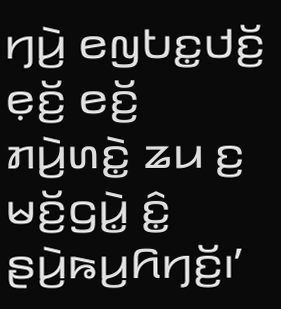ꤚꤣꤧ꤬ ꤕꤜꤝꤢ꤭ꤓꤢꤩ꤬ ꤕ꤫ꤢꤩ꤬ ꤕꤢꤩ꤬ ꤊꤣꤧ꤬ꤛꤢꤧ꤭ ꤘꤣ ꤢ꤬ ꤗꤢꤩ꤬ꤞꤣꤧ꤭ ꤢꤨ꤭ ꤔꤣꤧ꤬ꤒꤣ꤬ꤖꤚꤢꤩ꤬꤯’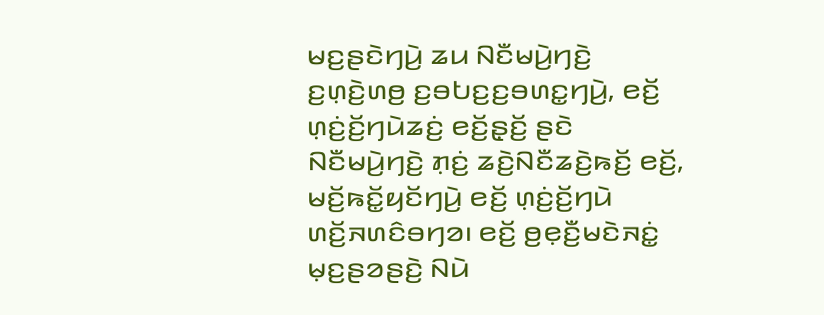ꤗꤢ꤬ꤔꤢꤧꤚꤣꤧ꤬ ꤘꤣ ꤡꤢꤪꤗꤣꤧ꤬ꤚꤢꤧ꤬ ꤢ꤬ꤛ꤫ꤢꤧ꤬ꤛꤥ꤬ ꤢ꤬ꤋꤝꤢ꤬ꤢ꤬ꤋꤛꤢ꤭ꤚꤣꤧ꤬, ꤕꤢꤩ꤬ ꤛ꤫ꤢꤦ꤬ꤢꤩ꤬ꤚꤣꤧꤘꤢꤦ꤬ ꤕꤢꤩ꤬ꤔ꤫ꤢꤩ꤬ ꤔꤢꤧ ꤡꤢꤪꤗꤣꤧ꤬ꤚꤢꤧ꤬ ꤊ꤫ꤢꤦ꤬ ꤘꤢꤧ꤬ꤡꤢꤪꤘꤢꤧ꤬ꤒꤢꤩ꤬ ꤕꤢꤩ꤬, ꤗꤢꤩ꤬ꤒꤢꤩ꤭ꤟꤢꤩꤚꤣꤧ꤬ ꤕꤢꤩ꤬ ꤛ꤫ꤢꤦ꤬ꤢꤩ꤬ꤚꤣꤧ ꤛꤢꤩ꤬ꤏꤛꤢꤨꤋꤚꤤ꤯ ꤕꤢꤩ꤬ ꤥ꤬ꤕ꤫ꤢꤪ꤬ꤗꤢꤧꤏꤢꤦ꤭ ꤗ꤫ꤢ꤬ꤔꤤꤔꤢꤧ꤬ ꤡꤣꤧ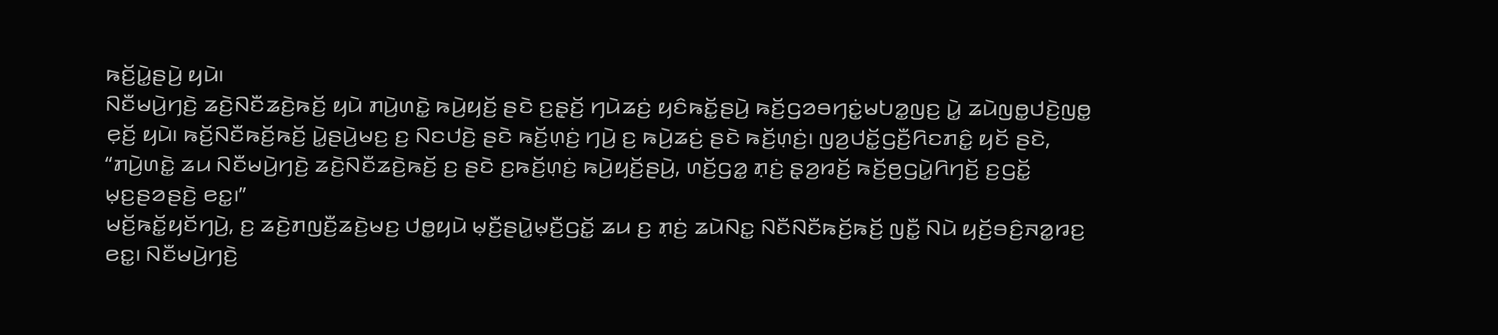ꤒꤢꤩ꤬ꤣꤧ꤭ꤔꤣꤧ꤬ ꤟꤣꤧ꤯
ꤡꤢꤪꤗꤣꤧ꤬ꤚꤢꤧ꤬ ꤘꤢꤧ꤬ꤡꤢꤪꤘꤢꤧ꤬ꤒꤢꤩ꤬ ꤟꤣꤧ ꤊꤣꤧ꤬ꤛꤢꤧ꤭ ꤒꤣꤧ꤬ꤟꤢꤩ꤬ ꤔꤢꤧ ꤢ꤬ꤔ꤫ꤢꤩ꤬ ꤚꤣꤧꤘꤢꤦ꤬ ꤟꤢꤨꤒꤢꤩ꤭ꤔꤣꤧ꤬ ꤒꤢꤩ꤬ꤞꤤꤋꤚꤢꤦ꤭ꤗꤝꤤ꤭ꤜꤢ꤬ ꤣꤧ꤭ ꤘꤣꤧꤜꤥ꤭ꤓꤢꤧ꤬ꤜꤥ꤭ ꤕ꤫ꤢꤩ꤬ ꤟꤣꤧ꤯ ꤒꤢꤩ꤬ꤡꤢꤪꤒꤢꤩ꤬ꤒꤢꤩ꤬ ꤣꤧ꤭ꤔꤣꤧ꤬ꤗꤢ꤬ ꤢ꤬ ꤡꤢꤓꤢꤧ꤬ ꤔꤢꤧ ꤒꤢꤩ꤬ꤛ꤫ꤢꤦ꤬ ꤚꤣꤧ꤬ ꤢ꤬ ꤒꤣꤧ꤬ꤘꤢꤦ꤬ ꤔꤢꤧ ꤒꤢꤩ꤬ꤛ꤫ꤢꤦ꤬꤯ ꤜꤤ꤬ꤓꤢꤩ꤭ꤞꤢꤪ꤬ꤖꤢꤊꤢꤨ꤭ ꤟꤢꤩ ꤔꤢꤧ, “ꤊꤣꤧ꤬ꤛꤢꤧ꤭ ꤘꤣ ꤡꤢꤪꤗꤣꤧ꤬ꤚꤢꤧ꤬ ꤘꤢꤧ꤬ꤡꤢꤪꤘꤢꤧ꤬ꤒꤢꤩ꤬ ꤢ꤬ ꤔꤢꤧ ꤢ꤬ꤒꤢꤩ꤬ꤛ꤫ꤢꤦ꤬ ꤒꤣꤧ꤬ꤟꤢꤩ꤬ꤔꤣꤧ꤬, ꤛꤢꤩ꤬ꤞꤤ꤭ ꤊ꤫ꤢꤦ꤬ ꤔ꤫ꤤ꤬ꤙꤢꤩ꤬ ꤒꤢꤩ꤬ꤥ꤬ꤞꤣꤧ꤭ꤖꤚꤢꤩ꤬ ꤢ꤬ꤞꤢꤩ꤭ ꤗ꤫ꤢ꤬ꤔꤤꤔꤢꤧ꤬ ꤕꤢ꤭꤯”
ꤗꤢꤩ꤬ꤒꤢꤩ꤭ꤟꤢꤩꤚꤣꤧ꤬, ꤢ꤬ ꤘꤢꤧ꤬ꤊꤜꤢꤪ꤬ꤘꤢꤧ꤬ꤗꤢ꤬ ꤓꤥ꤭ꤟꤣꤧ ꤗ꤫ꤢꤪ꤬ꤔꤣꤧ꤭ꤗ꤫ꤢꤪ꤬ꤞꤢꤩ꤭ ꤘꤣ ꤢ꤬ ꤊ꤫ꤢꤦ꤬ ꤘꤣꤧꤡꤢ꤭ ꤡꤢꤪꤡꤢꤪꤒꤢꤩ꤬ꤒꤢꤩ꤬ ꤜꤢꤪ꤭ ꤡꤣꤧ ꤟꤢꤩ꤬ꤋꤢꤨ꤬ꤏꤤ꤭ꤙꤢ꤬ ꤕꤢ꤭꤯ ꤡꤢꤪꤗꤣꤧ꤬ꤚꤢꤧ꤬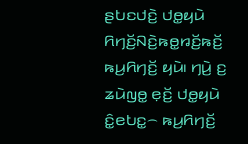ꤔꤝꤢꤓꤢꤧ꤬ ꤓꤥ꤭ꤟꤣꤧ ꤖꤚꤢꤩ꤬ꤡꤢꤧ꤬ꤒꤥ꤭ꤙꤢꤩ꤬ꤒꤢꤩ꤬ ꤒꤣ꤬ꤖꤚꤢꤩ꤬ ꤟꤣꤧ꤯ ꤚꤣꤧ꤬ ꤢ꤬ ꤘꤣꤧꤜꤥ꤭ ꤕ꤫ꤢꤩ꤬ ꤓꤥ꤭ꤟꤣꤧ ꤢꤨ꤭ꤕꤝꤢ꤭꤮ ꤒꤣ꤬ꤖꤚꤢꤩ꤬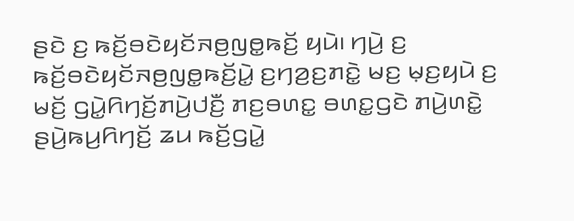ꤔꤢꤧ ꤢ꤬ ꤒꤢꤩ꤬ꤋꤢꤧꤟꤢꤩꤏꤥ꤬ꤜꤥ꤭ꤒꤢꤩ꤬ ꤟꤣꤧ꤯ ꤚꤣꤧ꤬ ꤢ꤬ ꤒꤢꤩ꤬ꤋꤢꤧꤟꤢꤩꤏꤥ꤬ꤜꤥ꤭ꤒꤢꤩ꤬ꤣꤧ꤭ ꤢ꤬ꤚꤤ꤬ꤢ꤬ꤊꤢꤧ꤭ ꤗꤢ꤬ ꤗ꤫ꤢ꤬ꤟꤣꤧ ꤢ꤬ ꤗꤢꤩ꤬ ꤞꤣꤧ꤭ꤖꤚꤢꤩ꤬ꤊꤣꤧ꤬ꤓꤢꤪ꤬ ꤊꤢ꤬ꤋꤛꤢ꤭ ꤋꤛꤢ꤭ꤞꤢꤧ ꤊꤣꤧ꤬ꤛꤢꤧ꤭ ꤔꤣꤧ꤬ꤒꤣ꤬ꤖꤚꤢꤩ꤬ ꤘꤣ ꤒꤢꤩ꤬ꤞꤣꤧ꤭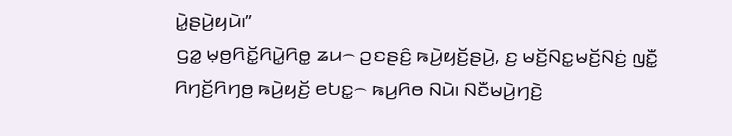ꤣꤧ꤭ꤔꤣꤧ꤬ꤟꤣꤧ꤯”
ꤞꤤ꤭ ꤗ꤫ꤥ꤬ꤖꤢꤩ꤭ꤖꤣꤧ꤭ꤖꤥ꤭ ꤘꤣ꤮ ꤑꤢꤔꤢꤨ꤬ ꤒꤣꤧ꤬ꤟꤢꤩ꤬ꤔꤣꤧ꤬, ꤢ꤬ ꤗꤢꤩ꤬ꤡꤢ꤭ꤗꤢꤩ꤬ꤡꤢꤦ꤬ ꤜꤢꤪ꤭ ꤖꤚꤢꤩ꤬ꤖꤚꤥ꤬ ꤒꤣꤧ꤬ꤟꤢꤩ꤬ ꤕꤝꤢ꤭꤮ ꤒꤣ꤬ꤖꤥ ꤡꤣꤧ꤯ ꤡꤢꤪꤗꤣꤧ꤬ꤚꤢꤧ꤬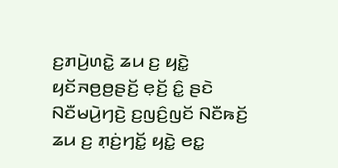ꤢ꤬ꤊꤣꤧ꤬ꤛꤢꤧ꤭ ꤘꤣ ꤢ꤬ ꤟꤢꤧ꤭ ꤟꤢꤩꤏꤥ꤬ꤥ꤬ꤔꤢꤩ꤬ ꤕ꤫ꤢꤩ꤬ ꤢꤨ꤭ ꤔꤢꤧ ꤡꤢꤪꤗꤣꤧ꤬ꤚꤢꤧ꤬ ꤢ꤬ꤜꤢꤨ꤬ꤜꤢꤩ ꤡꤢꤪꤒꤢꤩ꤬ ꤘꤣ ꤢ꤬ ꤊ꤫ꤢꤦ꤬ꤚꤢꤩ꤭ ꤟꤢꤧ꤭ ꤕꤢ꤭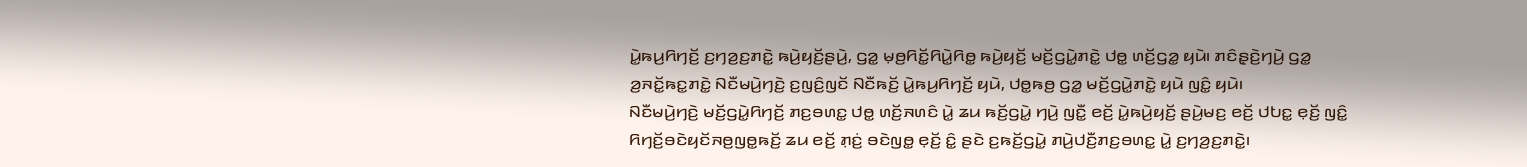ꤣꤧ꤭ꤒꤣ꤬ꤖꤚꤢꤩ꤬ ꤢ꤬ꤚꤤ꤬ꤢ꤬ꤊꤢꤧ꤭ ꤒꤣꤧ꤬ꤟꤢꤩ꤬ꤔꤣꤧ꤬, ꤞꤤ꤭ ꤗ꤫ꤥ꤬ꤖꤢꤩ꤭ꤖꤣꤧ꤭ꤖꤥ꤭ ꤒꤣꤧ꤬ꤟꤢꤩ꤬ ꤗꤢꤩ꤬ꤞꤣꤧ꤭ꤊꤢꤧ꤭ ꤓꤥ꤭ ꤛꤢꤩ꤬ꤞꤤ꤭ ꤟꤣꤧ꤯ ꤊꤢꤨꤔ꤫ꤢꤧ꤬ꤚꤣꤧ꤬ ꤞꤤ꤭ ꤤ꤬ꤏꤢꤩ꤭ꤒꤢ꤭ꤊꤢꤧ꤭ ꤡꤢꤪꤗꤣꤧ꤬ꤚꤢꤧ꤬ ꤢ꤬ꤜꤢꤨ꤬ꤜꤢꤩ ꤡꤢꤪꤒꤢꤩ꤬ ꤣꤧ꤭ꤒꤣ꤬ꤖꤚꤢꤩ꤬ ꤟꤣꤧ, ꤓꤥ꤭ꤒꤥ꤬ ꤞꤤ꤭ ꤗꤢꤩ꤬ꤞꤣꤧ꤭ꤊꤢꤧ꤭ ꤟꤣꤧ ꤜꤢꤨ꤭ ꤟꤣꤧ꤯
ꤡꤢꤪꤗꤣꤧ꤬ꤚꤢꤧ꤬ ꤗꤢꤩ꤬ꤞꤣꤧ꤭ꤖꤚꤢꤩ꤬ ꤊꤢ꤬ꤋꤛꤢ꤭ ꤓꤥ꤭ ꤛꤢꤩ꤬ꤏꤛꤢꤨ ꤣꤧ꤭ ꤘꤣ ꤒꤢꤩ꤬ꤞꤣꤧ꤭ ꤚꤣꤧ꤬ ꤜꤢꤪ꤭ ꤕꤢꤩ꤬ ꤣꤧ꤭ꤒꤣꤧ꤬ꤟꤢꤩ꤬ ꤔꤣꤧ꤬ꤗꤢ꤬ ꤕꤢꤩ꤬ ꤓꤝꤢ꤭ ꤕ꤫ꤢꤩ꤬ ꤜꤢꤨ꤭ ꤖꤚꤢꤩ꤬ꤋꤢꤧꤟꤢꤩꤏꤥ꤬ꤜꤥ꤭ꤒꤢꤩ꤬ ꤘꤣ ꤕꤢꤩ꤬ ꤊ꤫ꤢꤦ꤬ ꤋꤢꤧꤜꤥ꤭ ꤕ꤫ꤢꤩ꤬ ꤢꤨ꤭ ꤔꤢꤧ ꤢ꤬ꤒꤢꤩ꤬ꤞꤣꤧ꤭ ꤊꤣꤧ꤬ꤓꤢꤪ꤬ꤊꤢ꤬ꤋꤛꤢ꤭ ꤣꤧ꤭ ꤢ꤬ꤚꤤ꤬ꤢ꤬ꤊꤢꤧ꤭꤯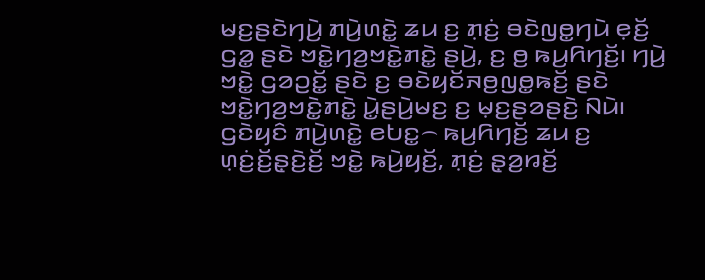ꤗꤢ꤬ꤔꤢꤧꤚꤣꤧ꤬ ꤊꤣꤧ꤬ꤛꤢꤧ꤭ ꤘꤣ ꤢ꤬ ꤊ꤫ꤢꤦ꤬ ꤋꤢꤧꤜꤥ꤭ꤚꤣꤧ ꤕ꤫ꤢꤩ꤬ ꤞꤤ꤭ ꤔꤢꤧ ꤠꤢꤧ꤭ꤚꤤ꤬ꤠꤢꤧ꤭ꤊꤢꤧ꤭ ꤔꤣꤧ꤬, ꤢ꤬ ꤥ꤬ ꤒꤣ꤬ꤖꤚꤢꤩ꤬꤯ ꤚꤣꤧ꤬ ꤠꤢꤧ꤭ ꤞꤤꤑꤢꤩ꤭ ꤔꤢꤧ ꤢ꤬ ꤋꤢꤧꤟꤢꤩꤏꤥ꤬ꤜꤥ꤭ꤒꤢꤩ꤬ ꤔꤢꤧ ꤠꤢꤧ꤭ꤚꤤ꤬ꤠꤢꤧ꤭ꤊꤢꤧ꤭ ꤣꤧ꤭ꤔꤣꤧ꤬ꤗꤢ꤬ ꤢ꤬ ꤗ꤫ꤢ꤬ꤔꤤꤔꤢꤧ꤬ ꤡꤣꤧ꤯
ꤞꤢꤧꤟꤢꤨ ꤊꤣꤧ꤬ꤛꤢꤧ꤭ ꤕꤝꤢ꤭꤮ ꤒꤣ꤬ꤖꤚꤢꤩ꤬ ꤘꤣ ꤢ꤬ ꤛ꤫ꤢꤦ꤬ꤢꤩ꤬ꤔ꤫ꤢꤧ꤬ꤢꤩ꤬ ꤠꤢꤧ꤭ ꤒꤣꤧ꤬ꤟꤢꤩ꤬, ꤊ꤫ꤢꤦ꤬ ꤔ꤫ꤤ꤬ꤙꤢꤩ꤬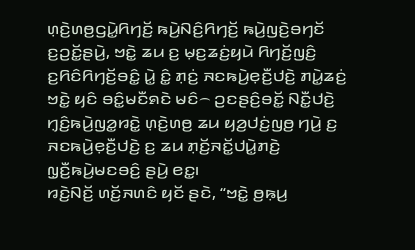ꤛ꤫ꤢꤧ꤬ꤛꤥ꤬ꤞꤣꤧ꤭ꤖꤚꤢꤩ꤬ ꤒꤣꤧ꤬ꤡꤢꤨ꤬ꤖꤚꤢꤩ꤬ ꤒꤣꤧ꤬ꤜꤢꤧ꤬ꤋꤚꤢꤩ ꤢ꤬ꤑꤢꤩ꤭ꤔꤣꤧ꤬, ꤠꤢꤧ꤭ ꤘꤣ ꤢ꤬ ꤗ꤫ꤢ꤬ꤘꤢꤦ꤬ꤟꤣꤧ ꤖꤚꤢꤩ꤬ꤜꤢꤨ꤬ ꤢ꤬ꤖꤢꤨꤖꤚꤢꤩ꤬ꤋꤢꤨ꤭ ꤣꤧ꤭ ꤢꤨ꤭ ꤊ꤫ꤢꤦ꤬ ꤏꤢꤒꤣꤧ꤬ꤕ꤫ꤢꤪ꤬ꤓꤢꤧ꤬ ꤊꤣꤧ꤭ꤘꤢꤦ꤬ ꤠꤢꤧ꤭ ꤟꤢꤨ ꤋꤢꤨ꤭ꤗꤢꤪꤎꤢꤧ ꤗꤢꤨ꤮ ꤑꤢꤔꤢꤨ꤬ꤋꤢꤩ꤭ ꤡꤢꤪ꤭ꤓꤢꤧ꤬ ꤚ꤫ꤢꤨ꤬ꤒꤣꤧ꤬ꤜꤤ꤭ꤙꤢꤧ꤭ ꤛ꤫ꤢꤧ꤬ꤛꤥ꤬ ꤘꤣ ꤟꤤ꤬ꤓꤢꤦ꤬ꤜꤥ꤬ ꤚꤣꤧ꤬ ꤢ꤬ ꤏꤢꤒꤣꤧ꤬ꤕ꤫ꤢꤪ꤬ꤓꤢꤧ꤬ ꤢ꤬ ꤘꤣ ꤊ꤫ꤢꤩ꤬ꤏꤢꤩ꤭ꤓꤣꤧ꤭ꤊꤢꤧ꤬ ꤜ꤫ꤢꤪ꤬ꤒꤣꤧ꤬ꤗꤢꤋꤢꤨ꤬ ꤔꤣꤧ꤬ ꤕꤢ꤭꤯
ꤙꤢꤧ꤬ꤡꤢꤩ꤬ ꤛꤢꤩ꤬ꤏꤛꤢꤨ ꤟꤢꤩ ꤔꤢꤧ, “ꤠꤢꤧ꤭ ꤥ꤬ꤒ꤫ꤣ꤬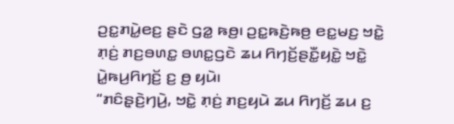ꤑꤢ꤭ꤊꤣꤧ꤭ꤕꤢ꤬ ꤔꤢꤧ ꤞꤤ꤭ ꤒꤥ꤬꤯ ꤑꤢ꤭ꤒꤢꤧ꤬ꤒꤥ꤬ ꤕꤢ꤭ꤗꤢ꤬ ꤠꤢꤧ꤭ ꤊ꤫ꤢꤦ꤬ ꤊꤢ꤬ꤋꤛꤢ꤭ ꤋꤛꤢ꤭ꤞꤢꤧ ꤘꤣ ꤖꤚꤢꤩ꤬ꤔꤢꤪ꤭ꤟꤢꤧ꤭ ꤠꤢꤧ꤭ ꤣꤧ꤭ꤒꤣ꤬ꤖꤚꤢꤩ꤬ ꤢ꤬ ꤥ꤬ ꤟꤣꤧ꤯
“ꤊꤢꤨꤔ꤫ꤢꤧ꤬ꤚꤣꤧ꤬, ꤠꤢꤧ꤭ ꤊ꤫ꤢꤦ꤬ ꤊꤢ꤬ꤟꤣꤧ ꤘꤣ ꤖꤚꤢꤩ꤬ ꤘꤣ ꤢ꤬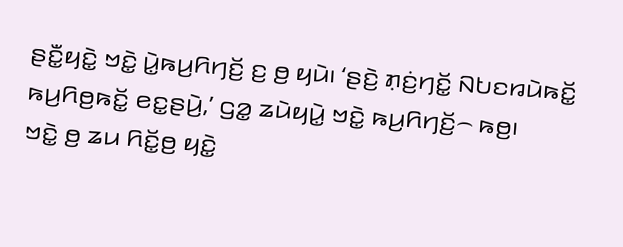ꤔꤢꤪ꤭ꤟꤢꤧ꤭ ꤠꤢꤧ꤭ ꤣꤧ꤭ꤒꤣ꤬ꤖꤚꤢꤩ꤬ ꤢ꤬ ꤥ꤬ ꤟꤣꤧ꤯ ‘ꤔꤢꤧ꤬ ꤊ꤫ꤢꤦ꤬ꤚꤢꤩ꤭ ꤡꤝꤢꤙꤣꤧꤒꤢꤩ꤭ ꤒꤣ꤬ꤖꤥ꤬ꤒꤢꤩ꤭ ꤕꤢ꤭ꤔꤣꤧ꤬,’ ꤞꤤ꤭ ꤘꤣꤧꤟꤣꤧ꤭ ꤠꤢꤧ꤭ ꤒꤣ꤬ꤖꤚꤢꤩ꤬꤮ ꤒꤥ꤬꤯
ꤠꤢꤧ꤭ ꤥ꤬ ꤘꤣ ꤖꤢꤩ꤭ꤥ꤬ ꤟꤢꤧ꤭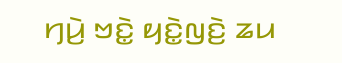ꤚꤣꤧ꤬ ꤠꤢꤧ꤭ ꤟꤢꤧ꤭ꤜꤢꤧ꤬ ꤘꤣ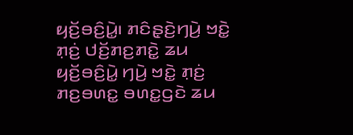ꤟꤢꤩ꤬ꤋꤢꤨ꤬ꤣꤧ꤭꤯ ꤊꤢꤨꤔ꤫ꤢꤧ꤬ꤚꤣꤧ꤬ ꤠꤢꤧ꤭ ꤊ꤫ꤢꤦ꤬ ꤓꤢꤩ꤬ꤊꤢ꤬ꤊꤢꤧ꤭ ꤘꤣ ꤟꤢꤩ꤬ꤋꤢꤨ꤬ꤣꤧ꤭ ꤚꤣꤧ꤬ ꤠꤢꤧ꤭ ꤊ꤫ꤢꤦ꤬ ꤊꤢ꤬ꤋꤛꤢ꤭ ꤋꤛꤢ꤭ꤞꤢꤧ ꤘꤣ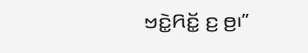ꤠꤢꤧ꤭ꤖꤢꤩ꤭ ꤢ꤬ ꤥ꤬꤯”